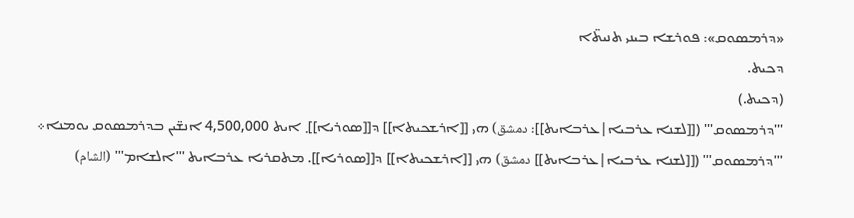«ܕܪܡܣܘܩ»: ܦܘܪܫܐ ܒܝܢܝ ܬܢܝܬ̈ܐ
ܕܟܝܬ.
(ܕܟܝܬ.)
'''ܕܪܡܣܘܩ''' ([[ܠܫܢܐ ܥܪܒܝܐ|ܥܪܒܐܝܬ]]: دمشق) ܗܝ [[ܐܪܫܟܝܬܐ]] ܕ[[ܣܘܪܝܐ]]܂ ܐܝܬ 4,500,000 ܐܢܫ̈ܝܢ ܒܕܪܡܣܘܩ ܝܘܡܢܐ܀
'''ܕܪܡܣܘܩ''' ([[ܠܫܢܐ ܥܪܒܝܐ|ܥܪܒܐܝܬ]] دمشق) ܗܝ [[ܐܪܫܟܝܬܐ]] ܕ[[ܣܘܪܝܐ]]. ܡܬܩܪܝܐ ܥܪܒܐܝܬ '''ܐܠܫܐܡ''' (الشام)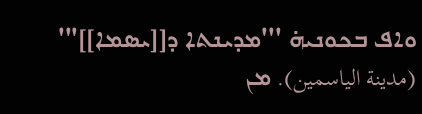ܘܐܦ ܒܟܘܢܝܗ̇ '''ܡܕܝܢܬܐ ܕ[[ܝܣܡܐ]]''' (مدينة الياسمين). ܡܢ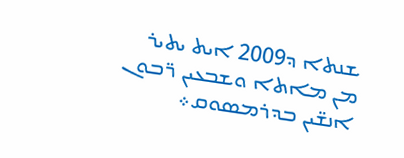ܫܢܬܐ ܕ2009 ܐܝܬ ܝܬܝܪ ܡܢ ܡܐܬܐ ܘܫܒܥܝܢ ܪ̈ܒܘܢ ܐܢܫ̈ܝܢ ܒܕܪܡܣܘܩ܀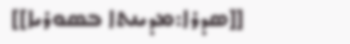[[ܣܕܪܐ:ܡܕܝܢܬܐ ܒܣܘܪܝܐ]]